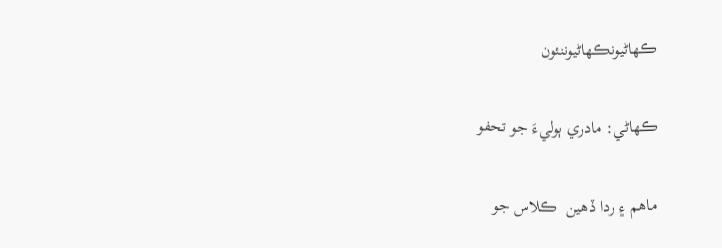ڪهاڻيونڪهاڻيوننئون

ڪهاڻي: مادري ٻوليءَ جو تحفو

ماھم ۽ ردا ڏھين  ڪلاس جو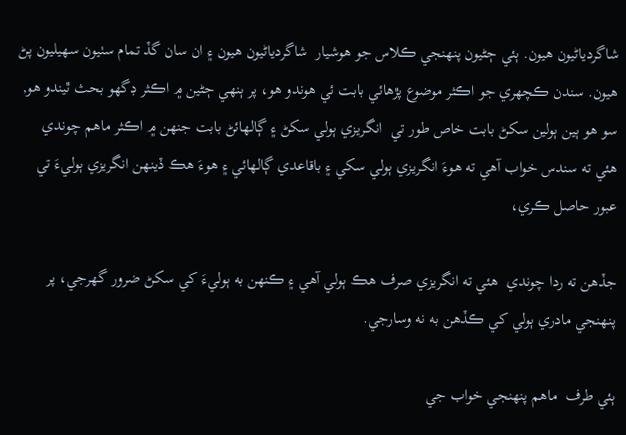شاگردياڻيون ھيون. ٻئي ڄڻيون پنهنجي ڪلاس جو ھوشيار  شاگردياڻيون ھيون ۽ ان سان گڏ تمام سٺيون سھيليون پڻ ھيون. سندن ڪچھري جو اڪثر موضوع پڙھائي بابت ئي ھوندو ھو، پر ٻنهي ڄڻين ۾ اڪثر ڊگھو بحث ٿيندو ھو, سو ھو ٻين ٻولين سکڻ بابت خاص طور تي  انگريزي ٻولي سکڻ ۽ ڳالھائڻ بابت جنهن ۾ اڪثر ماھم چوندي ھئي ته سندس خواب آھي ته هوءَ انگريزي ٻولي سکي ۽ باقاعدي ڳالھائي ۽ هوءَ هڪ ڏينهن انگريزي ٻوليءَ تي عبور حاصل ڪري،

جڏهن ته ردا چوندي  ھئي ته انگريزي صرف ھڪ ٻولي آھي ۽ ڪنهن به ٻوليءَ کي سکڻ ضرور گھرجي، پر پنهنجي مادري ٻولي کي ڪڏهن به نه وسارجي.

ٻئي طرف  ماھم پنهنجي خواب جي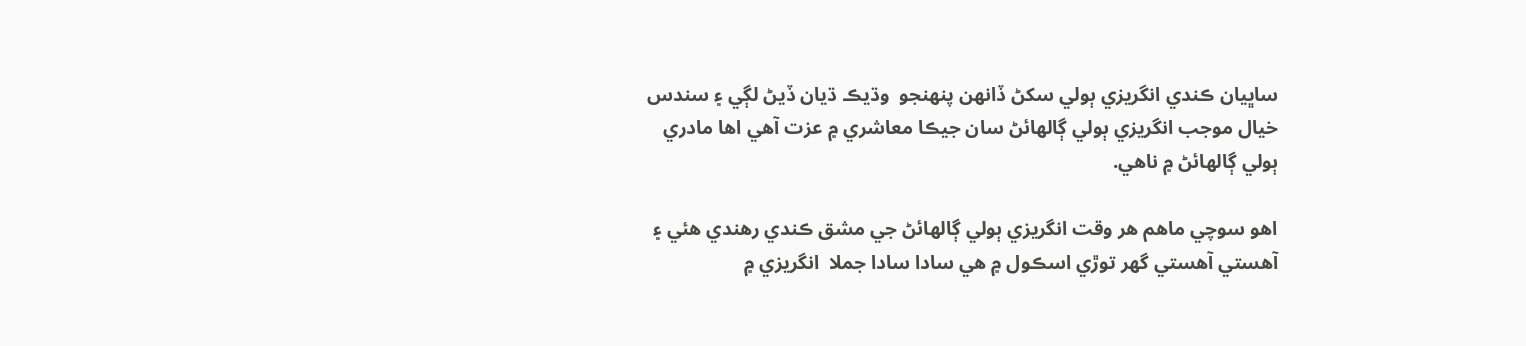ساڀيان ڪندي انگريزي ٻولي سکڻ ڏانهن پنهنجو  وڌيڪ ڌيان ڏيڻ لڳي ۽ سندس خيال موجب انگريزي ٻولي ڳالھائڻ سان جيڪا معاشري ۾ عزت آھي اھا مادري ٻولي ڳالھائڻ ۾ ناھي.

اھو سوچي ماھم ھر وقت انگريزي ٻولي ڳالھائڻ جي مشق ڪندي رھندي ھئي ۽ آھستي آھستي گھر توڙي اسڪول ۾ ھي سادا سادا جملا  انگريزي ۾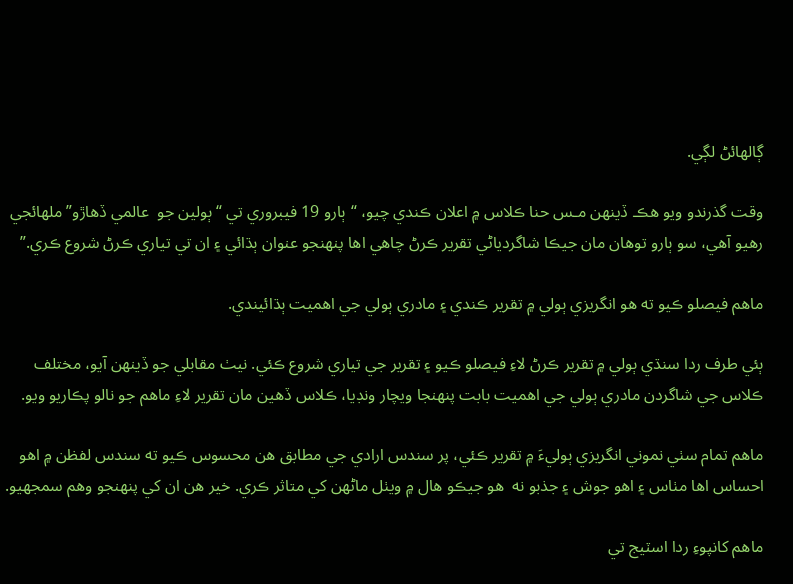ڳالھائڻ لڳي.

وقت گذرندو ويو ھڪ ڏينهن مـس حنا ڪلاس ۾ اعلان ڪندي چيو، “ٻارو 19 فيبروري تي “ٻولين جو  عالمي ڏھاڙو” ملھائجي رھيو آھي، سو ٻارو توھان مان جيڪا شاگردياڻي تقرير ڪرڻ چاھي اھا پنهنجو عنوان ٻڌائي ۽ ان تي تياري ڪرڻ شروع ڪري.”

ماھم فيصلو ڪيو ته ھو انگريزي ٻولي ۾ تقرير ڪندي ۽ مادري ٻولي جي اھميت ٻڌائيندي.

ٻئي طرف ردا سنڌي ٻولي ۾ تقرير ڪرڻ لاءِ فيصلو ڪيو ۽ تقرير جي تياري شروع ڪئي. نيٺ مقابلي جو ڏينهن آيو، مختلف ڪلاس جي شاگردن مادري ٻولي جي اھميت بابت پنھنجا ويچار ونڊيا، ڪلاس ڏھين مان تقرير لاءِ ماھم جو نالو پڪاريو ويو.

ماھم تمام سٺي نموني انگريزي ٻوليءَ ۾ تقرير ڪئي، پر سندس ارادي جي مطابق ھن محسوس ڪيو ته سندس لفظن ۾ اھو احساس اھا مٺاس ۽ اھو جوش ۽ جذبو نه  ھو جيڪو هال ۾ ويٺل ماڻھن کي متاثر ڪري. خير ھن ان کي پنهنجو وھم سمجھيو.

ماھم کانپوءِ ردا اسٽيج تي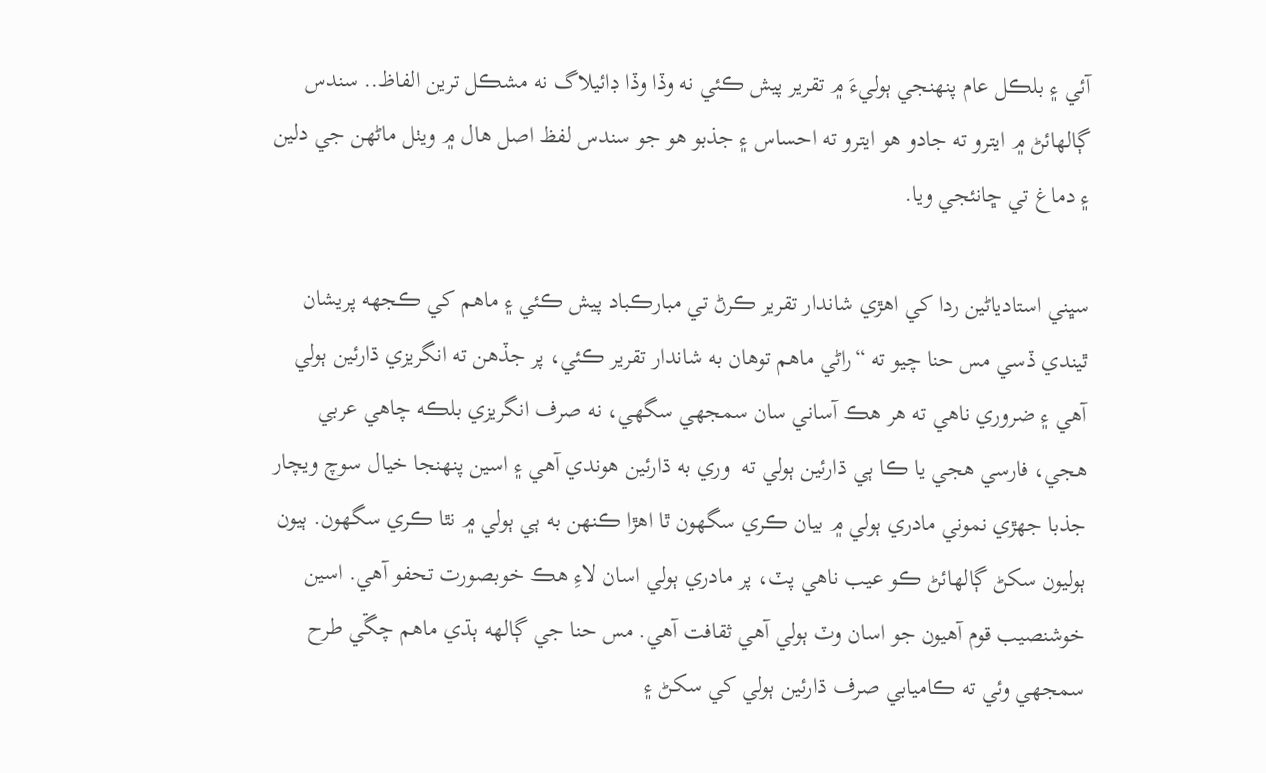آئي ۽ بلڪل عام پنهنجي ٻوليءَ ۾ تقرير پيش ڪئي نه وڏا وڏا ڊائيلاگ نه مشڪل ترين الفاظ.. سندس ڳالھائڻ ۾ ايترو ته جادو ھو ايترو ته احساس ۽ جذبو ھو جو سندس لفظ اصل هال ۾ ويٺل ماڻھن جي دلين ۽ دماغ تي ڇانئجي ويا.

سڀني استادياڻين ردا کي اھڙي شاندار تقرير ڪرڻ تي مبارڪباد پيش ڪئي ۽ ماھم کي ڪجهه پريشان ٿيندي ڏسي مس حنا چيو ته “راڻي ماھم توھان به شاندار تقرير ڪئي، پر جڏهن ته انگريزي ڌارئين ٻولي آھي ۽ ضروري ناھي ته ھر ھڪ آساني سان سمجهي سگھي، نه صرف انگريزي بلڪه چاھي عربي ھجي، فارسي ھجي يا ڪا ٻي ڌارئين ٻولي ته  وري به ڌارئين ھوندي آھي ۽ اسين پنھنجا خيال سوچ ويچار جذبا جھڙي نموني مادري ٻولي ۾ بيان ڪري سگھون ٿا اھڙا ڪنهن به ٻي ٻولي ۾ نٿا ڪري سگھون. ٻيون ٻوليون سکڻ ڳالھائڻ ڪو عيب ناھي پٽ، پر مادري ٻولي اسان لاءِ ھڪ خوبصورت تحفو آھي. اسين خوشنصيب قوم آھيون جو اسان وٽ ٻولي آھي ثقافت آھي. مس حنا جي ڳالهه ٻڌي ماھم چڱي طرح سمجهي وئي ته ڪاميابي صرف ڌارئين ٻولي کي سکڻ ۽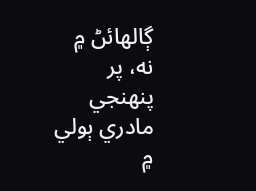ڳالھائڻ ۾ نه، پر پنهنجي مادري ٻولي ۾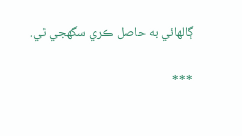ڳالھائي به حاصل ڪري سگهجي ٿي.

***